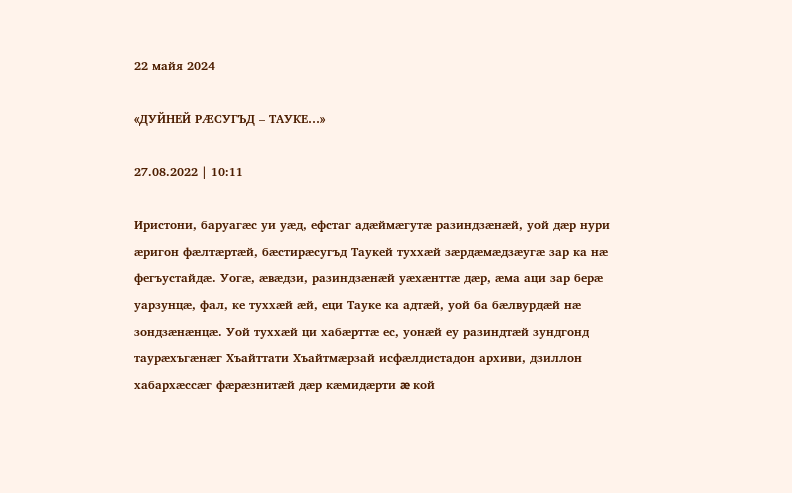22 майя 2024

«ДУЙНЕЙ РӔСУГЪД – ТАУКЕ…»

27.08.2022 | 10:11

Иристони, баруагæс уи уæд, ефстаг адæймæгутæ разиндзæнæй, уой дæр нури æригон фæлтæртæй, бæстирæсугъд Таукей туххæй зæрдæмæдзæугæ зар ка нæ фегъустайдæ. Уогæ, æвæдзи, разиндзæнæй уæхæнттæ дæр, æма аци зар берæ уарзунцæ, фал, ке туххæй æй, еци Тауке ка адтæй, уой ба бæлвурдæй нæ зондзæнæнцæ. Уой туххæй ци хабæрттæ ес, уонæй еу разиндтæй зундгонд таурæхъгæнæг Хъайттати Хъайтмæрзай исфæлдистадон архиви, дзиллон хабархæссæг фæрæзнитæй дæр кæмидæрти æ кой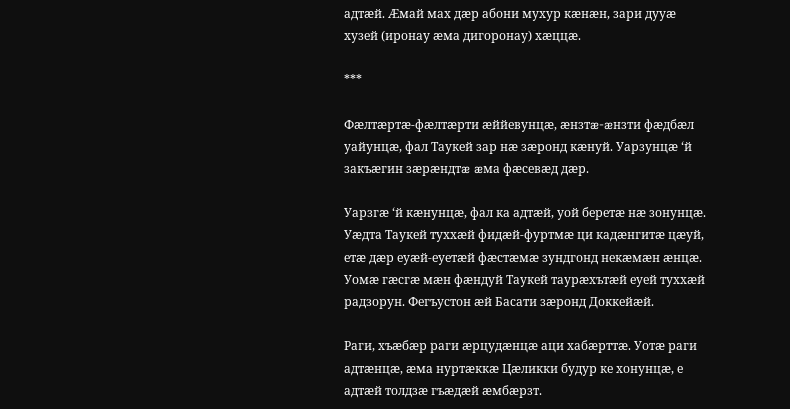адтæй. Æмай мах дæр абони мухур кæнæн, зари дууæ хузей (иронау æма дигоронау) хæццæ.

***

Фæлтæртæ-фæлтæрти æййевунцæ, æнзтæ-æнзти фæдбæл уайунцæ, фал Таукей зар нæ зæронд кæнуй. Уарзунцæ ‘й закъæгин зæрæндтæ æма фæсевæд дæр.

Уарзгæ ‘й кæнунцæ, фал ка адтæй, уой беретæ нæ зонунцæ. Уæдта Таукей туххæй фидæй-фуртмæ ци кадæнгитæ цæуй, етæ дæр еуæй-еуетæй фæстæмæ зундгонд некæмæн æнцæ. Уомæ гæсгæ мæн фæндуй Таукей таурæхътæй еуей туххæй радзорун. Фегъустон æй Басати зæронд Доккейæй.

Раги, хъæбæр раги æрцудæнцæ аци хабæрттæ. Уотæ раги адтæнцæ, æма нуртæккæ Цæликки будур ке хонунцæ, е адтæй толдзæ гъæдæй æмбæрзт.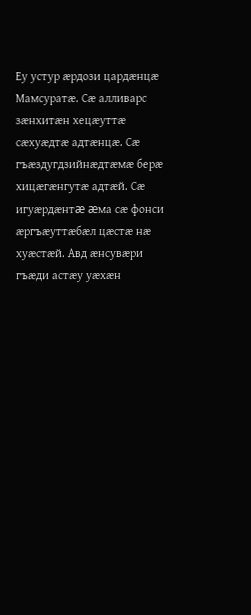Еу устур æрдози цардæнцæ Мамсуратæ. Сæ алливарс зæнхитæн хецæуттæ сæхуæдтæ адтæнцæ. Сæ гъæздугдзийнæдтæмæ берæ хицæгæнгутæ адтæй. Сæ игуæрдæнтæ æма сæ фонси æргъæуттæбæл цæстæ нæ хуæстæй. Авд æнсувæри гъæди астæу уæхæн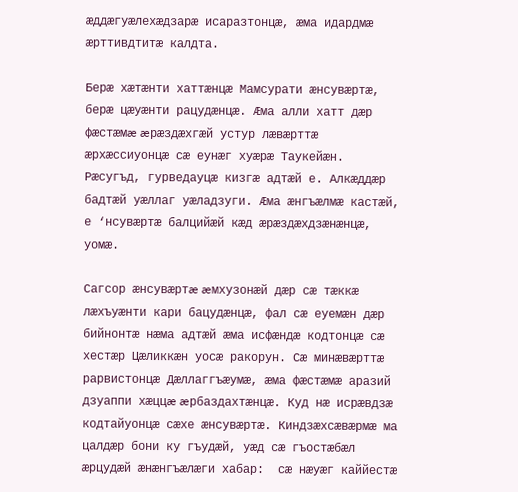æддæгуæлехæдзарæ исаразтонцæ, æма идардмæ æрттивдтитæ калдта.

Берæ хæтæнти хаттæнцæ Мамсурати æнсувæртæ, берæ цæуæнти рацудæнцæ. Æма алли хатт дæр фæстæмæ æрæздæхгæй устур лæвæрттæ æрхæссиуонцæ сæ еунæг хуæрæ Таукейæн. Рæсугъд, гурведауцæ кизгæ адтæй е. Алкæддæр бадтæй уæллаг уæладзуги. Æма æнгъæлмæ кастæй, е ‘нсувæртæ балцийæй кæд æрæздæхдзæнæнцæ, уомæ.

Сагсор æнсувæртæ æмхузонæй дæр сæ тæккæ лæхъуæнти кари бацудæнцæ, фал сæ еуемæн дæр бийнонтæ нæма адтæй æма исфæндæ кодтонцæ сæ хестæр Цæликкæн уосæ ракорун. Сæ минæвæрттæ рарвистонцæ Дæллаггъæумæ, æма фæстæмæ аразий дзуаппи хæццæ æрбаздахтæнцæ. Куд нæ исрæвдзæ кодтайуонцæ сæхе æнсувæртæ. Киндзæхсæвæрмæ ма цалдæр бони ку гъудæй, уæд сæ гъостæбæл æрцудæй æнæнгъæлæги хабар:  сæ нæуæг каййестæ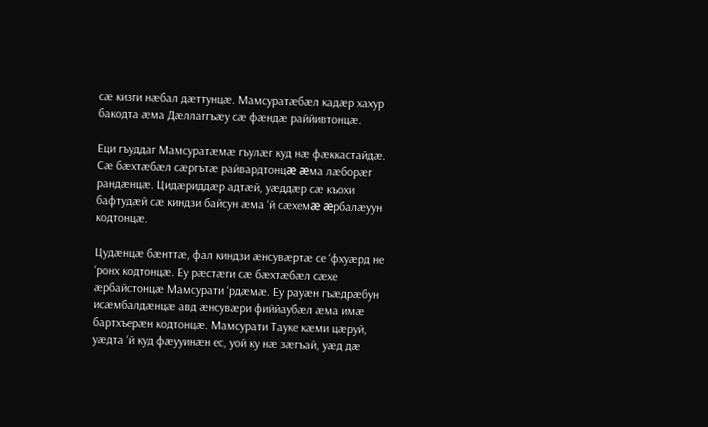сæ кизги нæбал дæттунцæ. Мамсуратæбæл кадæр хахур бакодта æма Дæллаггъæу сæ фæндæ раййивтонцæ.

Еци гъуддаг Мамсуратæмæ гъулæг куд нæ фæккастайдæ. Сæ бæхтæбæл сæргътæ райвардтонцæ æма лæборæг рандæнцæ. Цидæриддæр адтæй, уæддæр сæ къохи бафтудæй сæ киндзи байсун æма ‘й сæхемæ æрбалæуун кодтонцæ.

Цудæнцæ бæнттæ, фал киндзи æнсувæртæ се ‘фхуæрд не ‘ронх кодтонцæ. Еу рæстæги сæ бæхтæбæл сæхе æрбайстонцæ Мамсурати ‘рдæмæ. Еу рауæн гъæдрæбун исæмбалдæнцæ авд æнсувæри фиййаубæл æма имæ бартхъерæн кодтонцæ. Мамсурати Тауке кæми цæруй, уæдта ‘й куд фæууинæн ес, уой ку нæ зæгъай, уæд дæ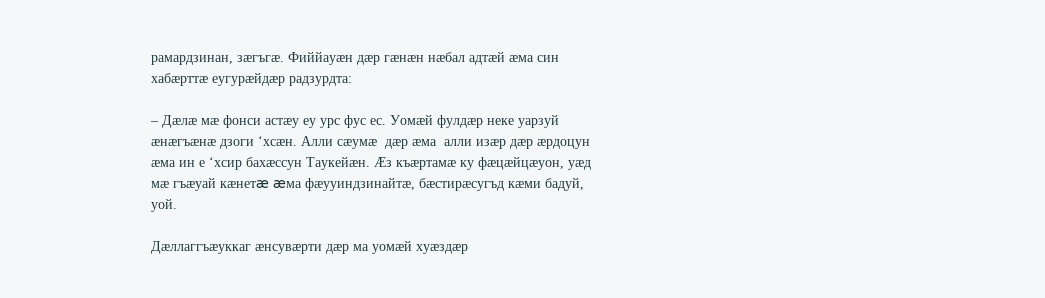рамардзинан, зæгъгæ. Фиййауæн дæр гæнæн нæбал адтæй æма син хабæрттæ еугурæйдæр радзурдта:

– Дæлæ мæ фонси астæу еу урс фус ес. Уомæй фулдæр неке уарзуй æнæгъæнæ дзоги ‘хсæн. Алли сæумæ  дæр æма  алли изæр дæр æрдоцун æма ин е ‘хсир бахæссун Таукейæн. Æз къæртамæ ку фæцæйцæуон, уæд мæ гъæуай кæнетæ æма фæууиндзинайтæ, бæстирæсугъд кæми бадуй, уой.

Дæллаггъæуккаг æнсувæрти дæр ма уомæй хуæздæр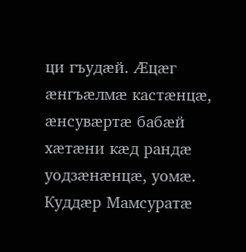ци гъудæй. Æцæг æнгъæлмæ кастæнцæ, æнсувæртæ бабæй хæтæни кæд рандæ уодзæнæнцæ, уомæ. Куддæр Мамсуратæ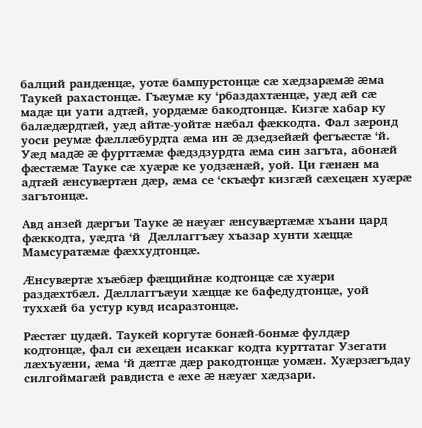балций рандæнцæ, уотæ бампурстонцæ сæ хæдзарæмæ æма Таукей рахастонцæ. Гъæумæ ку ‘рбаздахтæнцæ, уæд æй сæ мадæ ци уати адтæй, уордæмæ бакодтонцæ. Кизгæ хабар ку балæдæрдтæй, уæд айтæ-уойтæ нæбал фæккодта. Фал зæронд уоси реумæ фæллæбурдта æма ин æ дзедзейæй фегъæстæ ‘й. Уæд мадæ æ фурттæмæ фæдздзурдта æма син загъта, абонæй фæстæмæ Тауке сæ хуæрæ ке уодзæнæй, уой. Ци гæнæн ма адтæй æнсувæртæн дæр, æма се ‘скъæфт кизгæй сæхецæн хуæрæ загътонцæ.

Авд анзей дæргъи Тауке æ нæуæг æнсувæртæмæ хъани цард фæккодта, уæдта ‘й  Дæллаггъæу хъазар хунти хæццæ Мамсуратæмæ фæххудтонцæ.

Æнсувæртæ хъæбæр фæццийнæ кодтонцæ сæ хуæри раздæхтбæл. Дæллаггъæуи хæццæ ке бафедудтонцæ, уой туххæй ба устур кувд исаразтонцæ.

Рæстæг цудæй. Таукей коргутæ бонæй-бонмæ фулдæр кодтонцæ, фал си æхецæн исаккаг кодта курттатаг Узегати лæхъуæни, æма ‘й дæтгæ дæр ракодтонцæ уомæн. Хуæрзæгъдау силгоймагæй равдиста е æхе æ нæуæг хæдзари.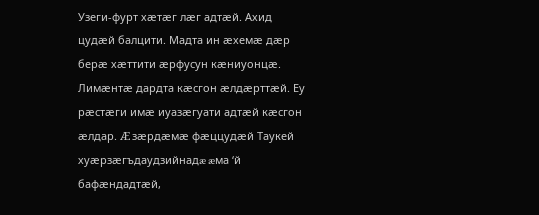Узеги-фурт хæтæг лæг адтæй. Ахид цудæй балцити. Мадта ин æхемæ дæр берæ хæттити æрфусун кæниуонцæ. Лимæнтæ дардта кæсгон æлдæрттæй. Еу рæстæги имæ иуазæгуати адтæй кæсгон æлдар. Æ зæрдæмæ фæццудæй Таукей хуæрзæгъдаудзийнадæ æма ‘й бафæндадтæй,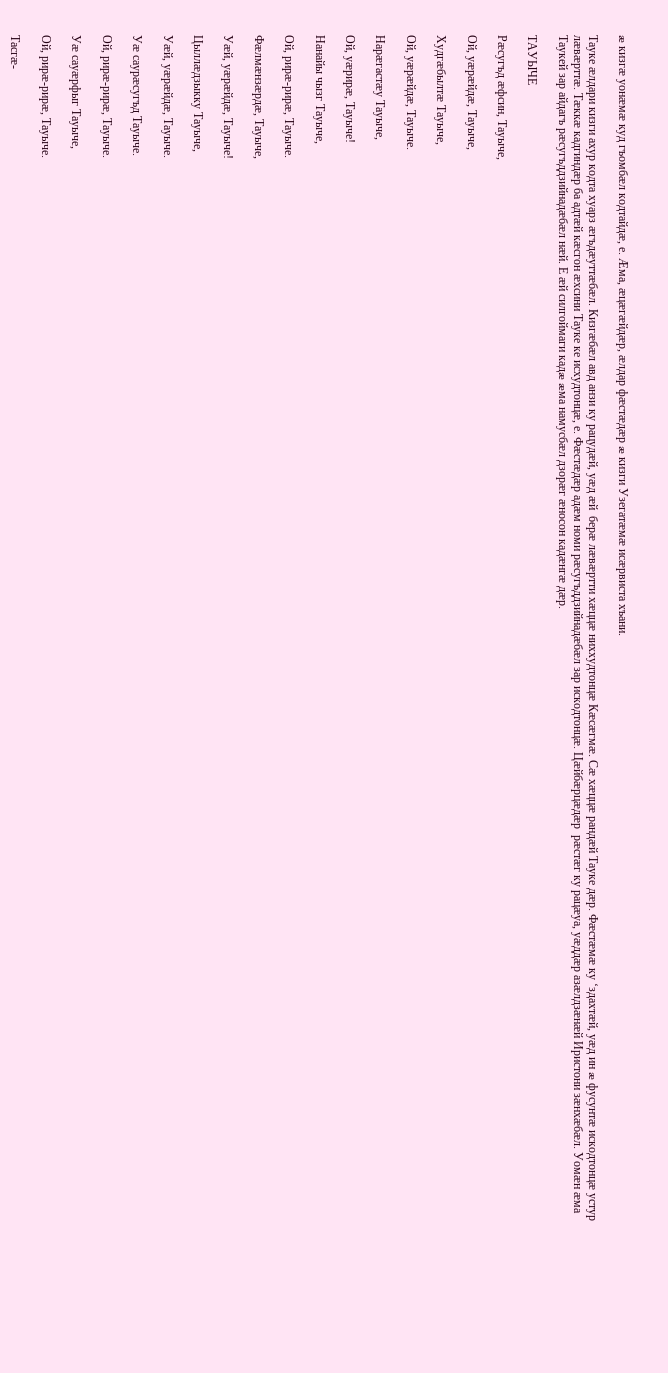æ кизгæ уонæмæ куд гъомбæл кодтайдæ, е. Æма, æцæгæйдæр, æлдар фæстæдæр æ кизги Узегатæмæ исæрвиста хъани.

Тауке æлдари кизги ахур кодта хуарз æгъдæуттæбæл. Кизгæбæл авд анзи ку рацудæй, уæд æй  берæ лæвæртти хæццæ ниххудтонцæ Кæсæгмæ. Сæ хæццæ рандæй Тауке дæр. Фæстæмæ ку ‘здахтæй, уæд ин æ фусунтæ искодтонцæ устур лæвæрттæ. Тæккæ кадгиндæр ба адтæй кæсгон æхсини Тауке ке исхудтонцæ, е. Фæстæдæр адæм номи рæсугъддзийнадæбæл зар искодтонцæ. Цæйбæрцæдæр  рæстæг ку рацæуа, уæддæр азæлдзæнæй Иристони зæнхæбæл. Уомæн æма Таукей зар айдагъ рæсугъддзийнадæбæл нæй. Е æй силгоймаги кадæ æма намусбæл дзорæг æносон кадæнгæ дæр.

ТАУЫЧЕ

Рæсугъд æфсин, Тауыче,

Ой, уæрæйдæ, Тауыче,

Худгæбылтæ Тауыче,

Ой, уæрæйдæ, Тауыче.

Нарæгастæу Тауыче,

Ой, уæрирæ, Тауыче!

Нанайы чызг Тауыче,

Ой, рирæ-рирæ, Тауыче.

Фæлмæнзæрдæ, Тауыче,

Уæй, уæрæйдæ, Тауыче!

Цыллæдзыкку Тауыче,

Уæй, уæрæйдæ, Тауыче.

Уæ саурæсугъд Тауыче.

Ой, рирæ-рирæ, Тауыче.

Уæ сауæрфыг Тауыче,

Ой, рирæ-рирæ, Тауыче.

Тасгæ-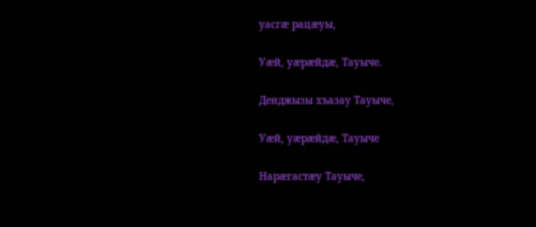уасгæ рацæуы,

Уæй, уæрæйдæ, Тауыче.

Денджызы хъазау Тауыче,

Уæй, уæрæйдæ, Тауыче

Нарæгастæу Тауыче,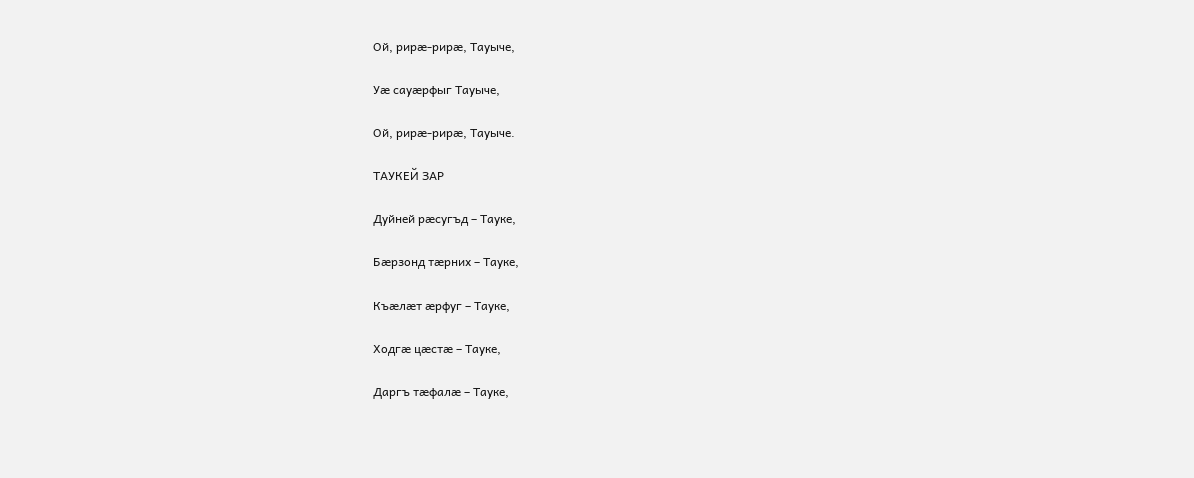Ой, рирæ-рирæ, Тауыче,

Уæ сауæрфыг Тауыче,

Ой, рирæ-рирæ, Тауыче.

ТАУКЕЙ ЗАР

Дуйней рæсугъд – Тауке,

Бæрзонд тæрних – Тауке,

Къæлæт æрфуг – Тауке,

Ходгæ цæстæ – Тауке,

Даргъ тæфалæ – Тауке,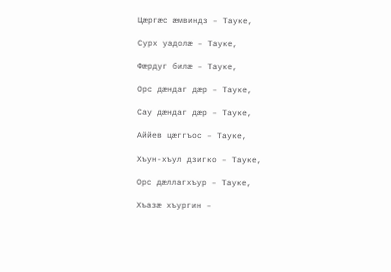Цæргæс æмвиндз – Тауке,

Сурх уадолæ – Тауке,

Фæрдуг билæ – Тауке,

Орс дæндаг дæр – Тауке,

Сау дæндаг дæр – Тауке,

Аййев цæггъос – Тауке,

Хъун-хъул дзигко – Тауке,

Орс дæллагхъур – Тауке,

Хъазæ хъургин –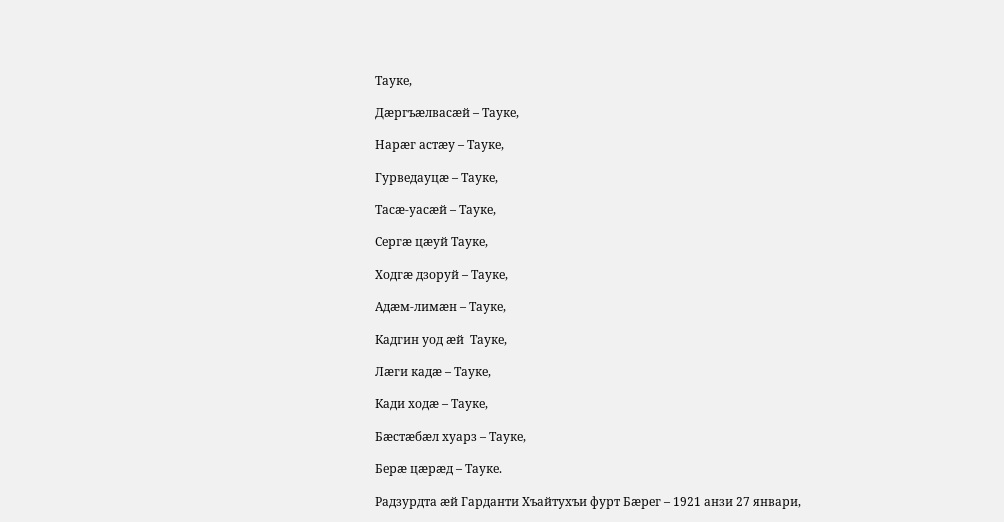Тауке,

Дæргъæлвасæй – Тауке,

Нарæг астæу – Тауке,

Гурведауцæ – Тауке,

Тасæ-уасæй – Тауке,

Сергæ цæуй Тауке,

Ходгæ дзоруй – Тауке,

Адæм-лимæн – Тауке,

Кадгин уод æй  Тауке,

Лæги кадæ – Тауке,

Кади ходæ – Тауке,

Бæстæбæл хуарз – Тауке,

Берæ цæрæд – Тауке.

Радзурдта æй Гарданти Хъайтухъи фурт Бæрег – 1921 анзи 27 январи,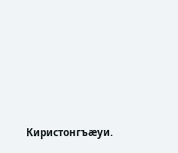Киристонгъæуи.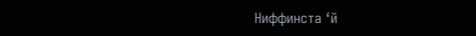Ниффинста ‘й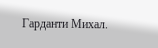Гарданти Михал.